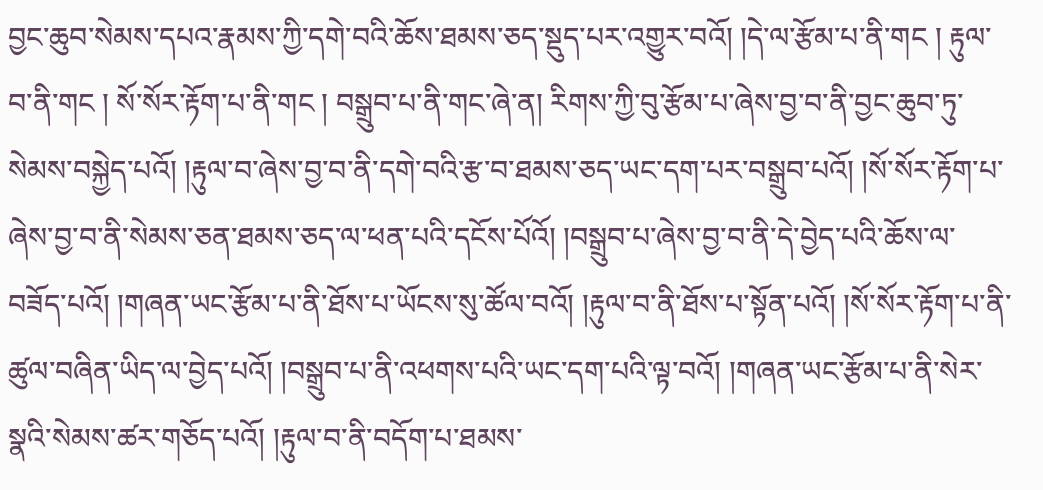བྱང་ཆུབ་སེམས་དཔའ་རྣམས་ཀྱི་དགེ་བའི་ཆོས་ཐམས་ཅད་སྡུད་པར་འགྱུར་བའོ། །དེ་ལ་རྩོམ་པ་ནི་གང ། རྟུལ་བ་ནི་གང ། སོ་སོར་རྟོག་པ་ནི་གང ། བསྒྲུབ་པ་ནི་གང་ཞེ་ན། རིགས་ཀྱི་བུ་རྩོམ་པ་ཞེས་བྱ་བ་ནི་བྱང་ཆུབ་ཏུ་སེམས་བསྐྱེད་པའོ། །རྟུལ་བ་ཞེས་བྱ་བ་ནི་དགེ་བའི་རྩ་བ་ཐམས་ཅད་ཡང་དག་པར་བསྒྲུབ་པའོ། །སོ་སོར་རྟོག་པ་ཞེས་བྱ་བ་ནི་སེམས་ཅན་ཐམས་ཅད་ལ་ཕན་པའི་དངོས་པོའོ། །བསྒྲུབ་པ་ཞེས་བྱ་བ་ནི་དེ་བྱེད་པའི་ཆོས་ལ་བཟོད་པའོ། །གཞན་ཡང་རྩོམ་པ་ནི་ཐོས་པ་ཡོངས་སུ་ཚོལ་བའོ། །རྟུལ་བ་ནི་ཐོས་པ་སྟོན་པའོ། །སོ་སོར་རྟོག་པ་ནི་ཚུལ་བཞིན་ཡིད་ལ་བྱེད་པའོ། །བསྒྲུབ་པ་ནི་འཕགས་པའི་ཡང་དག་པའི་ལྟ་བའོ། །གཞན་ཡང་རྩོམ་པ་ནི་སེར་སྣའི་སེམས་ཚར་གཅོད་པའོ། །རྟུལ་བ་ནི་བདོག་པ་ཐམས་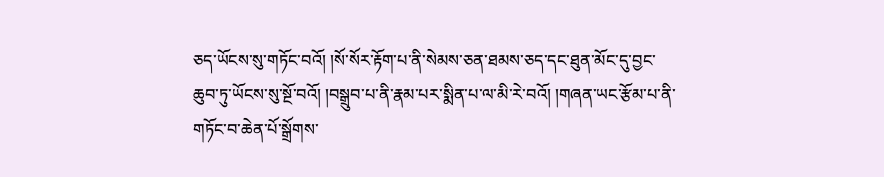ཅད་ཡོངས་སུ་གཏོང་བའོ། །སོ་སོར་རྟོག་པ་ནི་སེམས་ཅན་ཐམས་ཅད་དང་ཐུན་མོང་དུ་བྱང་ཆུབ་ཏུ་ཡོངས་སུ་སྔོ་བའོ། །བསྒྲུབ་པ་ནི་རྣམ་པར་སྨིན་པ་ལ་མི་རེ་བའོ། །གཞན་ཡང་རྩོམ་པ་ནི་གཏོང་བ་ཆེན་པོ་སྒྲོགས་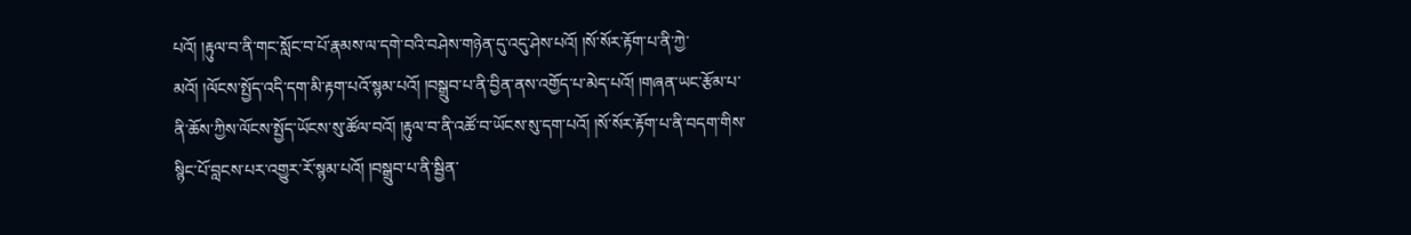པའོ། །རྟུལ་བ་ནི་གང་སློང་བ་པོ་རྣམས་ལ་དགེ་བའི་བཤེས་གཉེན་དུ་འདུ་ཤེས་པའོ། །སོ་སོར་རྟོག་པ་ནི་ཀྱེ་མའོ། །ལོངས་སྤྱོད་འདི་དག་མི་རྟག་པའོ་སྙམ་པའོ། །བསྒྲུབ་པ་ནི་བྱིན་ནས་འགྱོད་པ་མེད་པའོ། །གཞན་ཡང་རྩོམ་པ་ནི་ཆོས་ཀྱིས་ལོངས་སྤྱོད་ཡོངས་སུ་ཚོལ་བའོ། །རྟུལ་བ་ནི་འཚོ་བ་ཡོངས་སུ་དག་པའོ། །སོ་སོར་རྟོག་པ་ནི་བདག་གིས་སྙིང་པོ་བླངས་པར་འགྱུར་རོ་སྙམ་པའོ། །བསྒྲུབ་པ་ནི་སྦྱིན་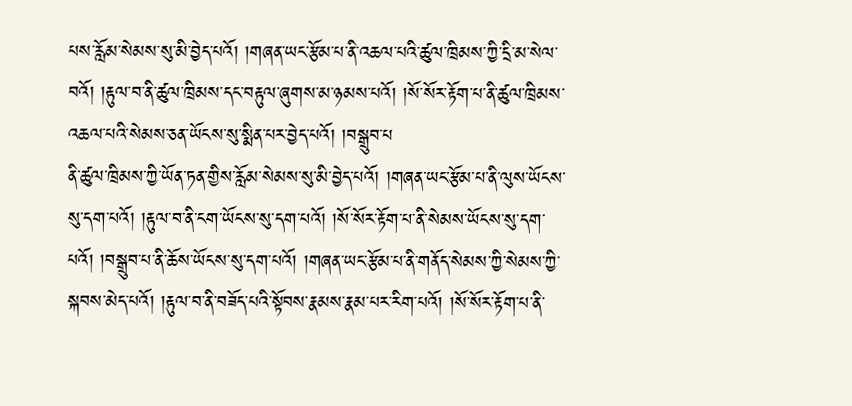པས་རློམ་སེམས་སུ་མི་བྱེད་པའོ། །གཞན་ཡང་རྩོམ་པ་ནི་འཆལ་པའི་ཚུལ་ཁྲིམས་ཀྱི་དྲི་མ་སེལ་བའོ། །རྟུལ་བ་ནི་ཚུལ་ཁྲིམས་དང་བརྟུལ་ཞུགས་མ་ཉམས་པའོ། །སོ་སོར་རྟོག་པ་ནི་ཚུལ་ཁྲིམས་འཆལ་པའི་སེམས་ཅན་ཡོངས་སུ་སྨིན་པར་བྱེད་པའོ། །བསྒྲུབ་པ
ནི་ཚུལ་ཁྲིམས་ཀྱི་ཡོན་ཏན་གྱིས་རློམ་སེམས་སུ་མི་བྱེད་པའོ། །གཞན་ཡང་རྩོམ་པ་ནི་ལུས་ཡོངས་སུ་དག་པའོ། །རྟུལ་བ་ནི་ངག་ཡོངས་སུ་དག་པའོ། །སོ་སོར་རྟོག་པ་ནི་སེམས་ཡོངས་སུ་དག་པའོ། །བསྒྲུབ་པ་ནི་ཆོས་ཡོངས་སུ་དག་པའོ། །གཞན་ཡང་རྩོམ་པ་ནི་གནོད་སེམས་ཀྱི་སེམས་ཀྱི་སྐབས་མེད་པའོ། །རྟུལ་བ་ནི་བཟོད་པའི་སྟོབས་རྣམས་རྣམ་པར་རིག་པའོ། །སོ་སོར་རྟོག་པ་ནི་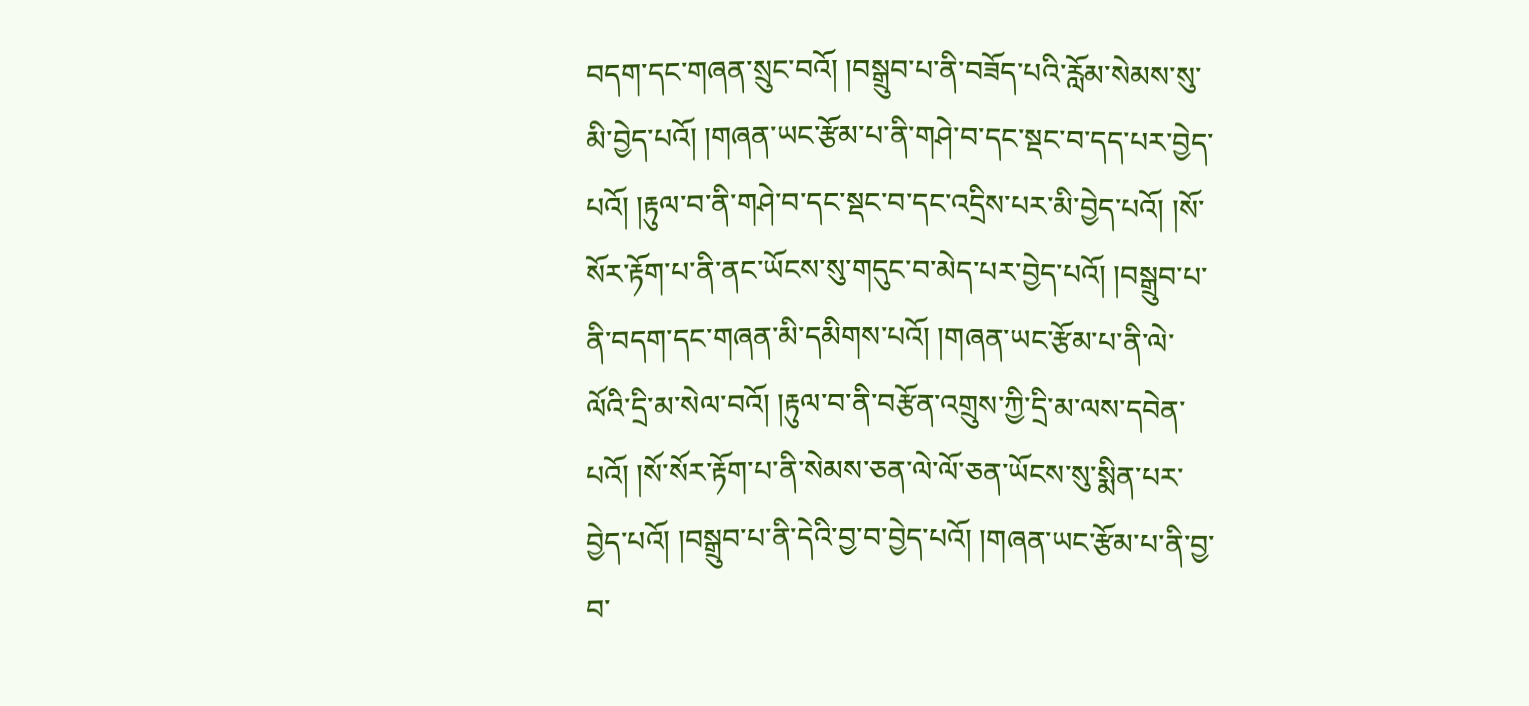བདག་དང་གཞན་སྲུང་བའོ། །བསྒྲུབ་པ་ནི་བཟོད་པའི་རློམ་སེམས་སུ་མི་བྱེད་པའོ། །གཞན་ཡང་རྩོམ་པ་ནི་གཤེ་བ་དང་སྡང་བ་དད་པར་བྱེད་པའོ། །རྟུལ་བ་ནི་གཤེ་བ་དང་སྡང་བ་དང་འདྲིས་པར་མི་བྱེད་པའོ། །སོ་སོར་རྟོག་པ་ནི་ནང་ཡོངས་སུ་གདུང་བ་མེད་པར་བྱེད་པའོ། །བསྒྲུབ་པ་ནི་བདག་དང་གཞན་མི་དམིགས་པའོ། །གཞན་ཡང་རྩོམ་པ་ནི་ལེ་ལོའི་དྲི་མ་སེལ་བའོ། །རྟུལ་བ་ནི་བརྩོན་འགྲུས་ཀྱི་དྲི་མ་ལས་དབེན་པའོ། །སོ་སོར་རྟོག་པ་ནི་སེམས་ཅན་ལེ་ལོ་ཅན་ཡོངས་སུ་སྨིན་པར་བྱེད་པའོ། །བསྒྲུབ་པ་ནི་དེའི་བྱ་བ་བྱེད་པའོ། །གཞན་ཡང་རྩོམ་པ་ནི་བྱ་བ་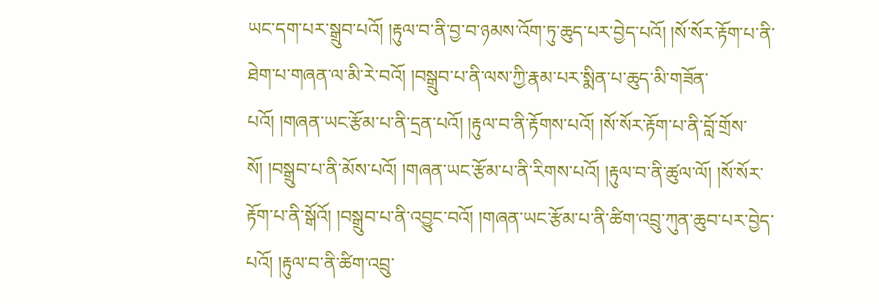ཡང་དག་པར་སྒྲུབ་པའོ། །རྟུལ་བ་ནི་བྱ་བ་ཉམས་འོག་ཏུ་ཆུད་པར་བྱེད་པའོ། །སོ་སོར་རྟོག་པ་ནི་ཐེག་པ་གཞན་ལ་མི་རེ་བའོ། །བསྒྲུབ་པ་ནི་ལས་ཀྱི་རྣམ་པར་སྨིན་པ་ཆུད་མི་གཟོན་པའོ། །གཞན་ཡང་རྩོམ་པ་ནི་དྲན་པའོ། །རྟུལ་བ་ནི་རྟོགས་པའོ། །སོ་སོར་རྟོག་པ་ནི་བློ་གྲོས་སོ། །བསྒྲུབ་པ་ནི་མོས་པའོ། །གཞན་ཡང་རྩོམ་པ་ནི་རིགས་པའོ། །རྟུལ་བ་ནི་ཚུལ་ལོ། །སོ་སོར་རྟོག་པ་ནི་སྒོའོ། །བསྒྲུབ་པ་ནི་འབྱུང་བའོ། །གཞན་ཡང་རྩོམ་པ་ནི་ཚིག་འབྲུ་ཀུན་ཆུབ་པར་བྱེད་པའོ། །རྟུལ་བ་ནི་ཚིག་འབྲུ་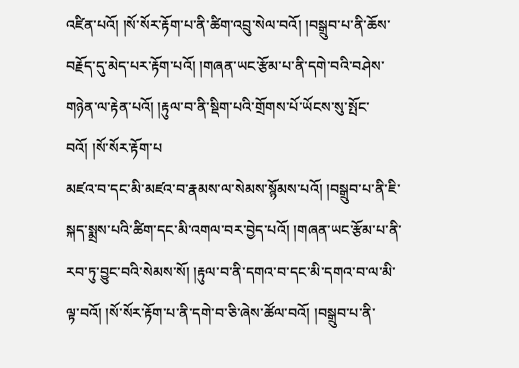འཛིན་པའོ། །སོ་སོར་རྟོག་པ་ནི་ཚིག་འབྲུ་སེལ་བའོ། །བསྒྲུབ་པ་ནི་ཆོས་བརྗོད་དུ་མེད་པར་རྟོག་པའོ། །གཞན་ཡང་རྩོམ་པ་ནི་དགེ་བའི་བཤེས་གཉེན་ལ་རྟེན་པའོ། །རྟུལ་བ་ནི་སྡིག་པའི་གྲོགས་པོ་ཡོངས་སུ་སྤོང་བའོ། །སོ་སོར་རྟོག་པ
མཛའ་བ་དང་མི་མཛའ་བ་རྣམས་ལ་སེམས་སྙོམས་པའོ། །བསྒྲུབ་པ་ནི་ཇི་སྐད་སྨྲས་པའི་ཚིག་དང་མི་འགལ་བར་བྱེད་པའོ། །གཞན་ཡང་རྩོམ་པ་ནི་རབ་ཏུ་བྱུང་བའི་སེམས་སོ། །རྟུལ་བ་ནི་དགའ་བ་དང་མི་དགའ་བ་ལ་མི་ལྟ་བའོ། །སོ་སོར་རྟོག་པ་ནི་དགེ་བ་ཅི་ཞེས་ཚོལ་བའོ། །བསྒྲུབ་པ་ནི་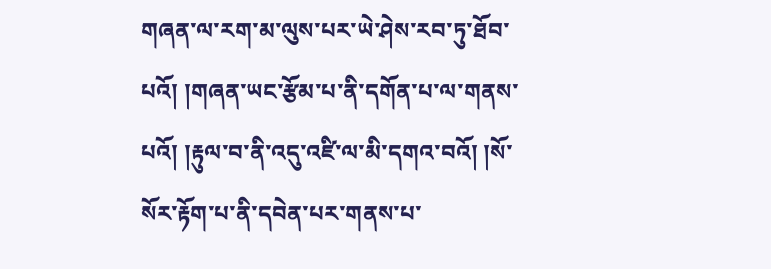གཞན་ལ་རག་མ་ལུས་པར་ཡེ་ཤེས་རབ་ཏུ་ཐོབ་པའོ། །གཞན་ཡང་རྩོམ་པ་ནི་དགོན་པ་ལ་གནས་པའོ། །རྟུལ་བ་ནི་འདུ་འཛི་ལ་མི་དགའ་བའོ། །སོ་སོར་རྟོག་པ་ནི་དབེན་པར་གནས་པ་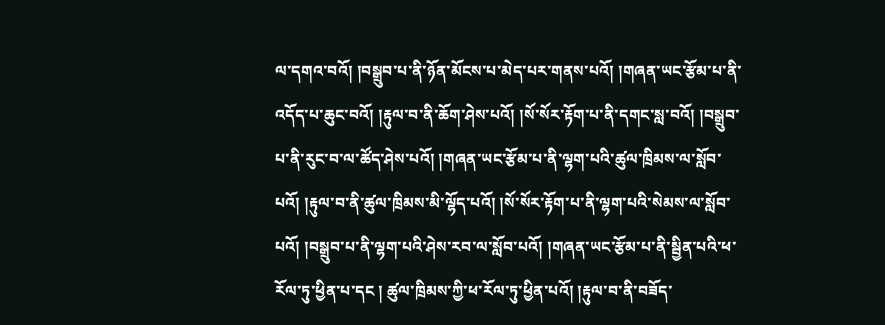ལ་དགའ་བའོ། །བསྒྲུབ་པ་ནི་ཉོན་མོངས་པ་མེད་པར་གནས་པའོ། །གཞན་ཡང་རྩོམ་པ་ནི་འདོད་པ་ཆུང་བའོ། །རྟུལ་བ་ནི་ཆོག་ཤེས་པའོ། །སོ་སོར་རྟོག་པ་ནི་དགང་སླ་བའོ། །བསྒྲུབ་པ་ནི་རུང་བ་ལ་ཚོད་ཤེས་པའོ། །གཞན་ཡང་རྩོམ་པ་ནི་ལྷག་པའི་ཚུལ་ཁྲིམས་ལ་སློབ་པའོ། །རྟུལ་བ་ནི་ཚུལ་ཁྲིམས་མི་ལྷོད་པའོ། །སོ་སོར་རྟོག་པ་ནི་ལྷག་པའི་སེམས་ལ་སློབ་པའོ། །བསྒྲུབ་པ་ནི་ལྷག་པའི་ཤེས་རབ་ལ་སློབ་པའོ། །གཞན་ཡང་རྩོམ་པ་ནི་སྦྱིན་པའི་ཕ་རོལ་ཏུ་ཕྱིན་པ་དང ། ཚུལ་ཁྲིམས་ཀྱི་ཕ་རོལ་ཏུ་ཕྱིན་པའོ། །རྟུལ་བ་ནི་བཟོད་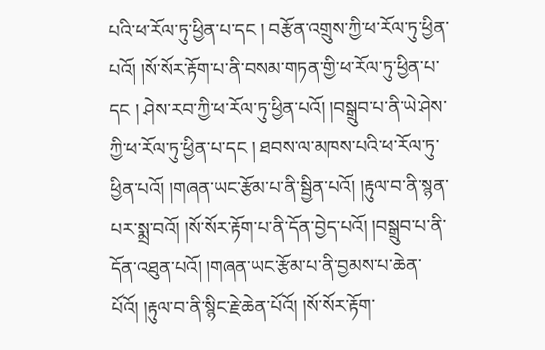པའི་ཕ་རོལ་ཏུ་ཕྱིན་པ་དང ། བརྩོན་འགྲུས་ཀྱི་ཕ་རོལ་ཏུ་ཕྱིན་པའོ། །སོ་སོར་རྟོག་པ་ནི་བསམ་གཏན་གྱི་ཕ་རོལ་ཏུ་ཕྱིན་པ་དང ། ཤེས་རབ་ཀྱི་ཕ་རོལ་ཏུ་ཕྱིན་པའོ། །བསྒྲུབ་པ་ནི་ཡེ་ཤེས་ཀྱི་ཕ་རོལ་ཏུ་ཕྱིན་པ་དང ། ཐབས་ལ་མཁས་པའི་ཕ་རོལ་ཏུ་ཕྱིན་པའོ། །གཞན་ཡང་རྩོམ་པ་ནི་སྦྱིན་པའོ། །རྟུལ་བ་ནི་སྙན་པར་སྨྲ་བའོ། །སོ་སོར་རྟོག་པ་ནི་དོན་བྱེད་པའོ། །བསྒྲུབ་པ་ནི་དོན་འཐུན་པའོ། །གཞན་ཡང་རྩོམ་པ་ནི་བྱམས་པ་ཆེན་པོའོ། །རྟུལ་བ་ནི་སྙིང་རྗེ་ཆེན་པོའོ། །སོ་སོར་རྟོག་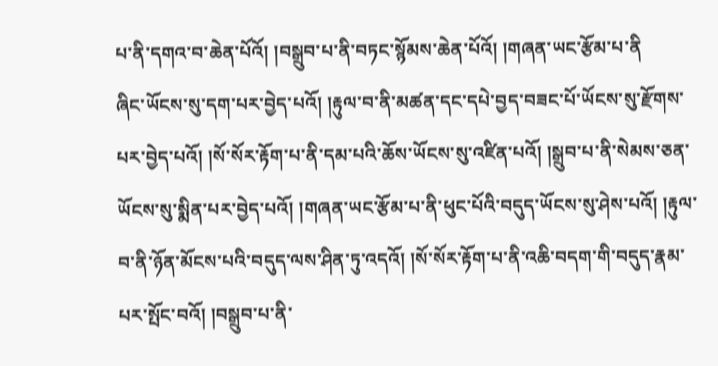པ་ནི་དགའ་བ་ཆེན་པོའོ། །བསྒྲུབ་པ་ནི་བཏང་སྙོམས་ཆེན་པོའོ། །གཞན་ཡང་རྩོམ་པ་ནི
ཞིང་ཡོངས་སུ་དག་པར་བྱེད་པའོ། །རྟུལ་བ་ནི་མཚན་དང་དཔེ་བྱད་བཟང་པོ་ཡོངས་སུ་རྫོགས་པར་བྱེད་པའོ། །སོ་སོར་རྟོག་པ་ནི་དམ་པའི་ཆོས་ཡོངས་སུ་འཛིན་པའོ། །སྒྲུབ་པ་ནི་སེམས་ཅན་ཡོངས་སུ་སྨིན་པར་བྱེད་པའོ། །གཞན་ཡང་རྩོམ་པ་ནི་ཕུང་པོའི་བདུད་ཡོངས་སུ་ཤེས་པའོ། །རྟུལ་བ་ནི་ཉོན་མོངས་པའི་བདུད་ལས་ཤིན་ཏུ་འདའོ། །སོ་སོར་རྟོག་པ་ནི་འཆི་བདག་གི་བདུད་རྣམ་པར་སྤོང་བའོ། །བསྒྲུབ་པ་ནི་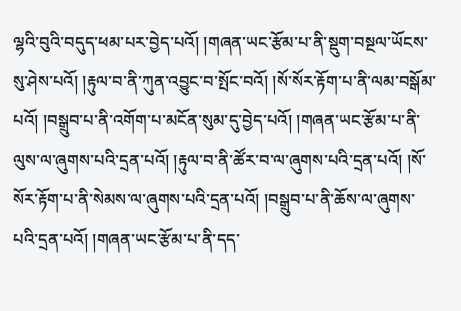ལྷའི་བུའི་བདུད་ཕམ་པར་བྱེད་པའོ། །གཞན་ཡང་རྩོམ་པ་ནི་སྡུག་བསྔལ་ཡོངས་སུ་ཤེས་པའོ། །རྟུལ་བ་ནི་ཀུན་འབྱུང་བ་སྤོང་བའོ། །སོ་སོར་རྟོག་པ་ནི་ལམ་བསྒོམ་པའོ། །བསྒྲུབ་པ་ནི་འགོག་པ་མངོན་སུམ་དུ་བྱེད་པའོ། །གཞན་ཡང་རྩོམ་པ་ནི་ལུས་ལ་ཞུགས་པའི་དྲན་པའོ། །རྟུལ་བ་ནི་ཚོར་བ་ལ་ཞུགས་པའི་དྲན་པའོ། །སོ་སོར་རྟོག་པ་ནི་སེམས་ལ་ཞུགས་པའི་དྲན་པའོ། །བསྒྲུབ་པ་ནི་ཆོས་ལ་ཞུགས་པའི་དྲན་པའོ། །གཞན་ཡང་རྩོམ་པ་ནི་དད་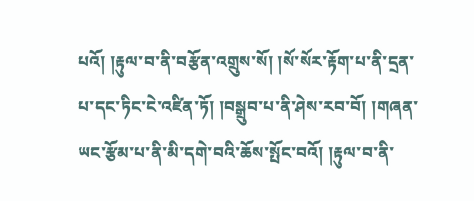པའོ། །རྟུལ་བ་ནི་བརྩོན་འགྲུས་སོ། །སོ་སོར་རྟོག་པ་ནི་དྲན་པ་དང་ཏིང་ངེ་འཛིན་ཏོ། །བསྒྲུབ་པ་ནི་ཤེས་རབ་བོ། །གཞན་ཡང་རྩོམ་པ་ནི་མི་དགེ་བའི་ཆོས་སྤོང་བའོ། །རྟུལ་བ་ནི་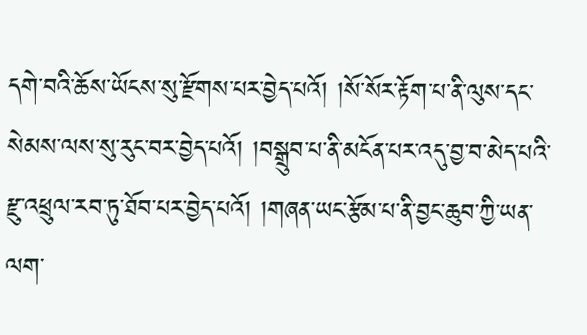དགེ་བའི་ཆོས་ཡོངས་སུ་རྫོགས་པར་བྱེད་པའོ། །སོ་སོར་རྟོག་པ་ནི་ལུས་དང་སེམས་ལས་སུ་རུང་བར་བྱེད་པའོ། །བསྒྲུབ་པ་ནི་མངོན་པར་འདུ་བྱ་བ་མེད་པའི་རྫུ་འཕྲུལ་རབ་ཏུ་ཐོབ་པར་བྱེད་པའོ། །གཞན་ཡང་རྩོམ་པ་ནི་བྱང་ཆུབ་ཀྱི་ཡན་ལག་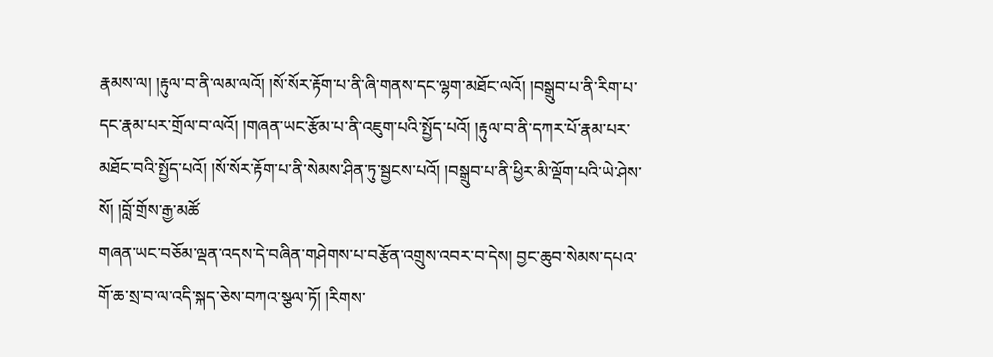རྣམས་ལ། །རྟུལ་བ་ནི་ལམ་ལའོ། །སོ་སོར་རྟོག་པ་ནི་ཞི་གནས་དང་ལྷག་མཐོང་ལའོ། །བསྒྲུབ་པ་ནི་རིག་པ་དང་རྣམ་པར་གྲོལ་བ་ལའོ། །གཞན་ཡང་རྩོམ་པ་ནི་འཇུག་པའི་སྤྱོད་པའོ། །རྟུལ་བ་ནི་དཀར་པོ་རྣམ་པར་མཐོང་བའི་སྤྱོད་པའོ། །སོ་སོར་རྟོག་པ་ནི་སེམས་ཤིན་ཏུ་སྦྱངས་པའོ། །བསྒྲུབ་པ་ནི་ཕྱིར་མི་ལྡོག་པའི་ཡེ་ཤེས་སོ། །བློ་གྲོས་རྒྱ་མཚོ
གཞན་ཡང་བཅོམ་ལྡན་འདས་དེ་བཞིན་གཤེགས་པ་བརྩོན་འགྲུས་འབར་བ་དེས། བྱང་ཆུབ་སེམས་དཔའ་གོ་ཆ་སྲ་བ་ལ་འདི་སྐད་ཅེས་བཀའ་སྩལ་ཏོ། །རིགས་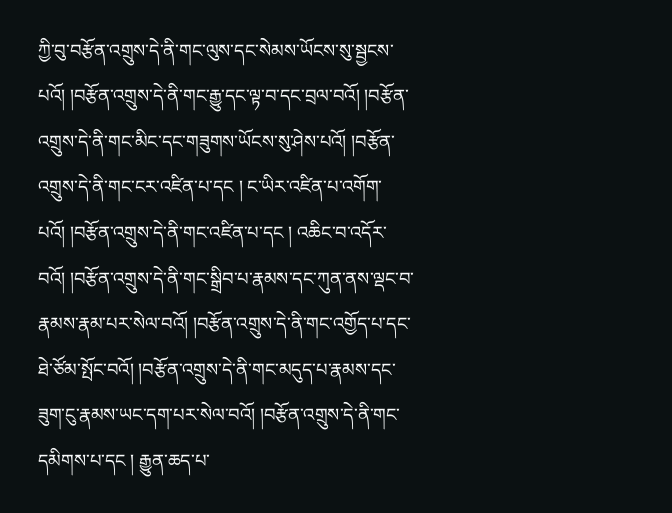ཀྱི་བུ་བརྩོན་འགྲུས་དེ་ནི་གང་ལུས་དང་སེམས་ཡོངས་སུ་སྦྱངས་པའོ། །བརྩོན་འགྲུས་དེ་ནི་གང་རྒྱུ་དང་ལྟ་བ་དང་བྲལ་བའོ། །བརྩོན་འགྲུས་དེ་ནི་གང་མིང་དང་གཟུགས་ཡོངས་སུ་ཤེས་པའོ། །བརྩོན་འགྲུས་དེ་ནི་གང་ངར་འཛིན་པ་དང ། ང་ཡིར་འཛིན་པ་འགོག་པའོ། །བརྩོན་འགྲུས་དེ་ནི་གང་འཛིན་པ་དང ། འཆིང་བ་འདོར་བའོ། །བརྩོན་འགྲུས་དེ་ནི་གང་སྒྲིབ་པ་རྣམས་དང་ཀུན་ནས་ལྡང་བ་རྣམས་རྣམ་པར་སེལ་བའོ། །བརྩོན་འགྲུས་དེ་ནི་གང་འགྱོད་པ་དང་ཐེ་ཙོམ་སྤོང་བའོ། །བརྩོན་འགྲུས་དེ་ནི་གང་མདུད་པ་རྣམས་དང་ཟུག་ངུ་རྣམས་ཡང་དག་པར་སེལ་བའོ། །བརྩོན་འགྲུས་དེ་ནི་གང་དམིགས་པ་དང ། རྒྱུན་ཆད་པ་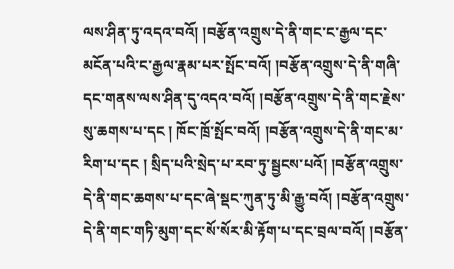ལས་ཤིན་ཏུ་འདའ་བའོ། །བརྩོན་འགྲུས་དེ་ནི་གང་ང་རྒྱལ་དང་མངོན་པའི་ང་རྒྱལ་རྣམ་པར་སྤོང་བའོ། །བརྩོན་འགྲུས་དེ་ནི་གཞི་དང་གནས་ལས་ཤིན་དུ་འདའ་བའོ། །བརྩོན་འགྲུས་དེ་ནི་གང་རྗེས་སུ་ཆགས་པ་དང ། ཁོང་ཁྲོ་སྤོང་བའོ། །བརྩོན་འགྲུས་དེ་ནི་གང་མ་རིག་པ་དང ། སྲིད་པའི་སྲེད་པ་རབ་ཏུ་སྦྱངས་པའོ། །བརྩོན་འགྲུས་དེ་ནི་གང་ཆགས་པ་དང་ཞེ་སྡང་ཀུན་ཏུ་མི་རྒྱུ་བའོ། །བརྩོན་འགྲུས་དེ་ནི་གང་གཏི་མུག་དང་སོ་སོར་མི་རྟོག་པ་དང་བྲལ་བའོ། །བརྩོན་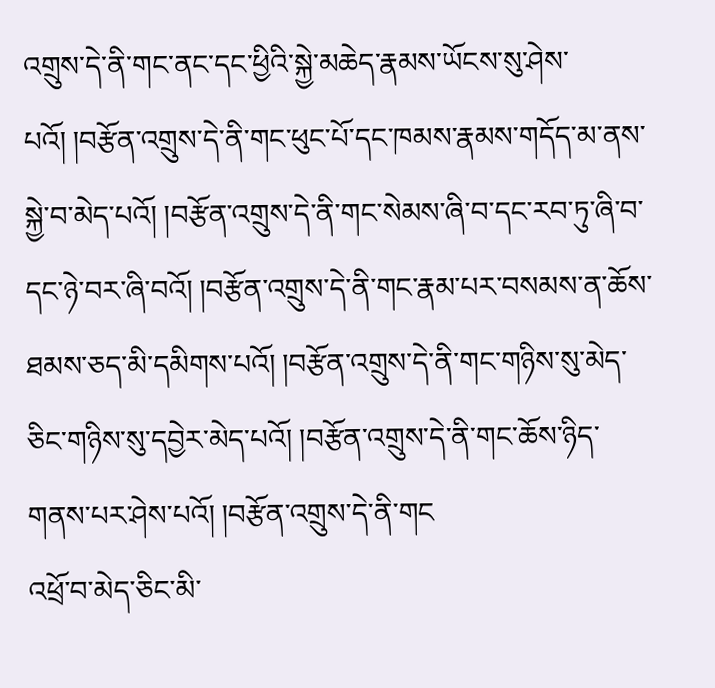འགྲུས་དེ་ནི་གང་ནང་དང་ཕྱིའི་སྐྱེ་མཆེད་རྣམས་ཡོངས་སུ་ཤེས་པའོ། །བརྩོན་འགྲུས་དེ་ནི་གང་ཕུང་པོ་དང་ཁམས་རྣམས་གདོད་མ་ནས་སྐྱེ་བ་མེད་པའོ། །བརྩོན་འགྲུས་དེ་ནི་གང་སེམས་ཞི་བ་དང་རབ་ཏུ་ཞི་བ་དང་ཉེ་བར་ཞི་བའོ། །བརྩོན་འགྲུས་དེ་ནི་གང་རྣམ་པར་བསམས་ན་ཆོས་ཐམས་ཅད་མི་དམིགས་པའོ། །བརྩོན་འགྲུས་དེ་ནི་གང་གཉིས་སུ་མེད་ཅིང་གཉིས་སུ་དབྱེར་མེད་པའོ། །བརྩོན་འགྲུས་དེ་ནི་གང་ཆོས་ཉིད་གནས་པར་ཤེས་པའོ། །བརྩོན་འགྲུས་དེ་ནི་གང
འཕྲོ་བ་མེད་ཅིང་མི་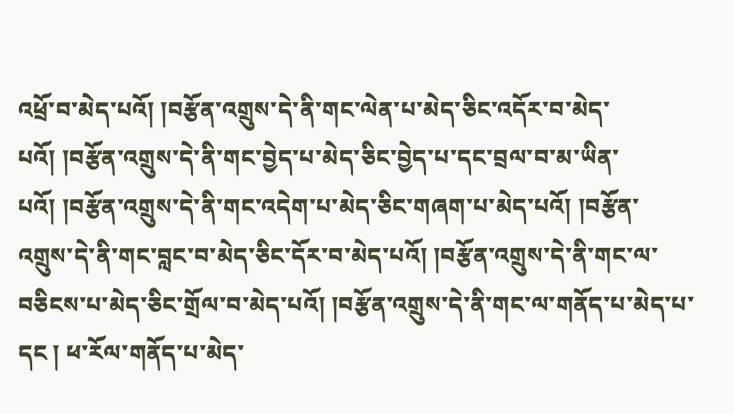འཕྲོ་བ་མེད་པའོ། །བརྩོན་འགྲུས་དེ་ནི་གང་ལེན་པ་མེད་ཅིང་འདོར་བ་མེད་པའོ། །བརྩོན་འགྲུས་དེ་ནི་གང་བྱེད་པ་མེད་ཅིང་བྱེད་པ་དང་བྲལ་བ་མ་ཡིན་པའོ། །བརྩོན་འགྲུས་དེ་ནི་གང་འདེག་པ་མེད་ཅིང་གཞག་པ་མེད་པའོ། །བརྩོན་འགྲུས་དེ་ནི་གང་བླང་བ་མེད་ཅིང་དོར་བ་མེད་པའོ། །བརྩོན་འགྲུས་དེ་ནི་གང་ལ་བཅིངས་པ་མེད་ཅིང་གྲོལ་བ་མེད་པའོ། །བརྩོན་འགྲུས་དེ་ནི་གང་ལ་གནོད་པ་མེད་པ་དང ། ཕ་རོལ་གནོད་པ་མེད་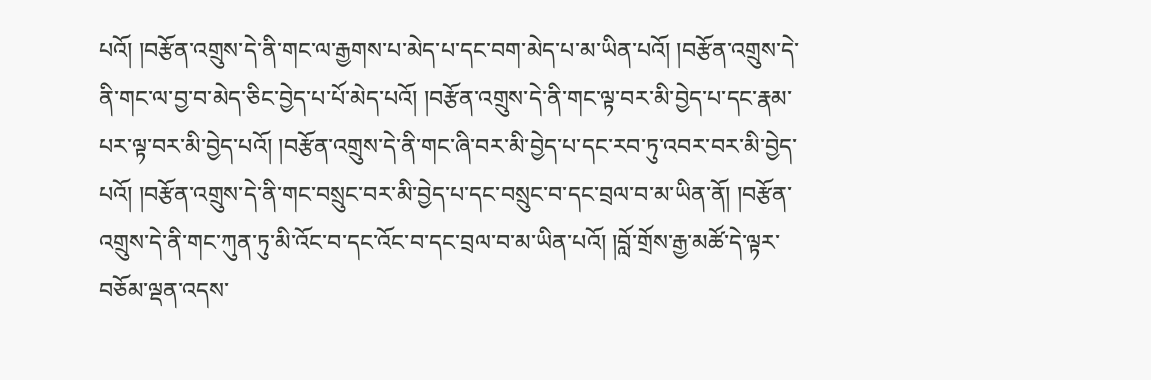པའོ། །བརྩོན་འགྲུས་དེ་ནི་གང་ལ་རྒྱགས་པ་མེད་པ་དང་བག་མེད་པ་མ་ཡིན་པའོ། །བརྩོན་འགྲུས་དེ་ནི་གང་ལ་བྱ་བ་མེད་ཅིང་བྱེད་པ་པོ་མེད་པའོ། །བརྩོན་འགྲུས་དེ་ནི་གང་ལྟ་བར་མི་བྱེད་པ་དང་རྣམ་པར་ལྟ་བར་མི་བྱེད་པའོ། །བརྩོན་འགྲུས་དེ་ནི་གང་ཞི་བར་མི་བྱེད་པ་དང་རབ་ཏུ་འབར་བར་མི་བྱེད་པའོ། །བརྩོན་འགྲུས་དེ་ནི་གང་བསྲུང་བར་མི་བྱེད་པ་དང་བསྲུང་བ་དང་བྲལ་བ་མ་ཡིན་ནོ། །བརྩོན་འགྲུས་དེ་ནི་གང་ཀུན་ཏུ་མི་འོང་བ་དང་འོང་བ་དང་བྲལ་བ་མ་ཡིན་པའོ། །བློ་གྲོས་རྒྱ་མཚོ་དེ་ལྟར་བཅོམ་ལྡན་འདས་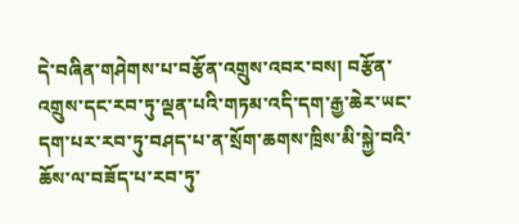དེ་བཞིན་གཤེགས་པ་བརྩོན་འགྲུས་འབར་བས། བརྩོན་འགྲུས་དང་རབ་ཏུ་ལྡན་པའི་གཏམ་འདི་དག་རྒྱ་ཆེར་ཡང་དག་པར་རབ་ཏུ་བཤད་པ་ན་སྲོག་ཆགས་ཁྲིས་མི་སྐྱེ་བའི་ཆོས་ལ་བཟོད་པ་རབ་ཏུ་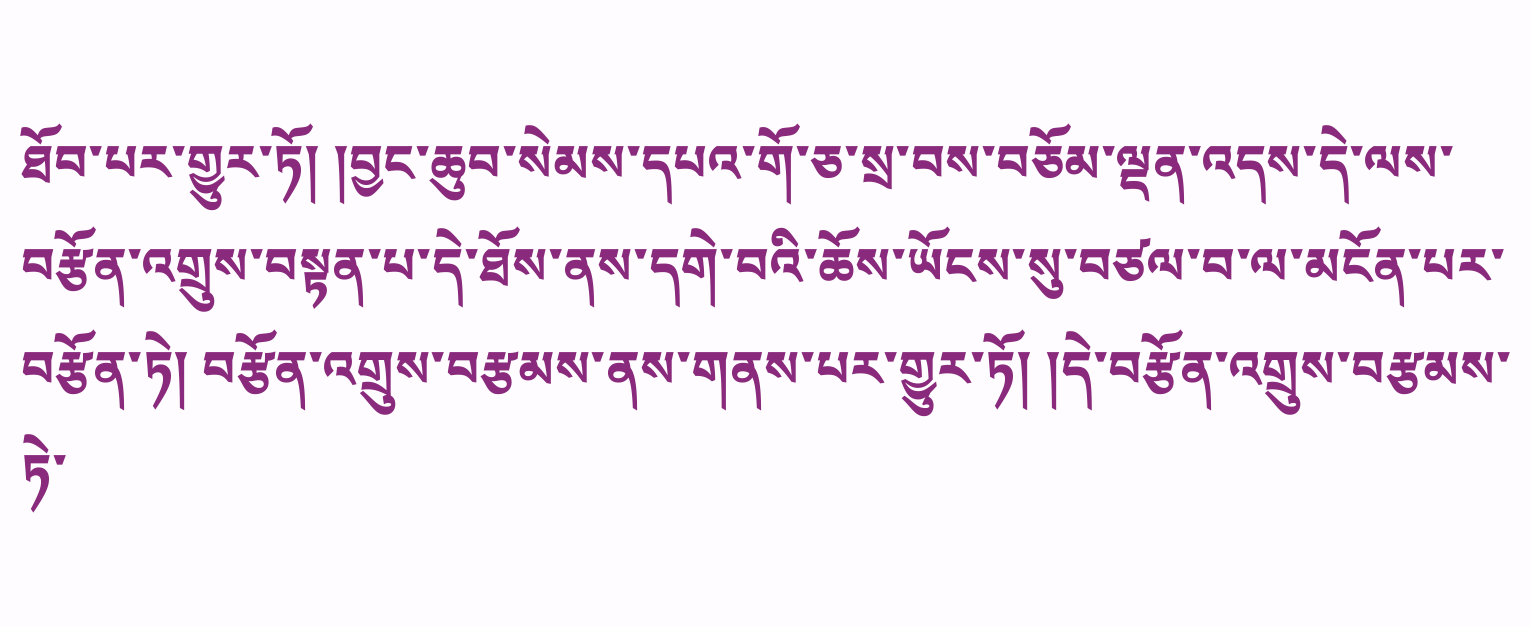ཐོབ་པར་གྱུར་ཏོ། །བྱང་ཆུབ་སེམས་དཔའ་གོ་ཅ་སྲ་བས་བཅོམ་ལྡན་འདས་དེ་ལས་བརྩོན་འགྲུས་བསྟན་པ་དེ་ཐོས་ནས་དགེ་བའི་ཆོས་ཡོངས་སུ་བཙལ་བ་ལ་མངོན་པར་བརྩོན་ཏེ། བརྩོན་འགྲུས་བརྩམས་ནས་གནས་པར་གྱུར་ཏོ། །དེ་བརྩོན་འགྲུས་བརྩམས་ཏེ་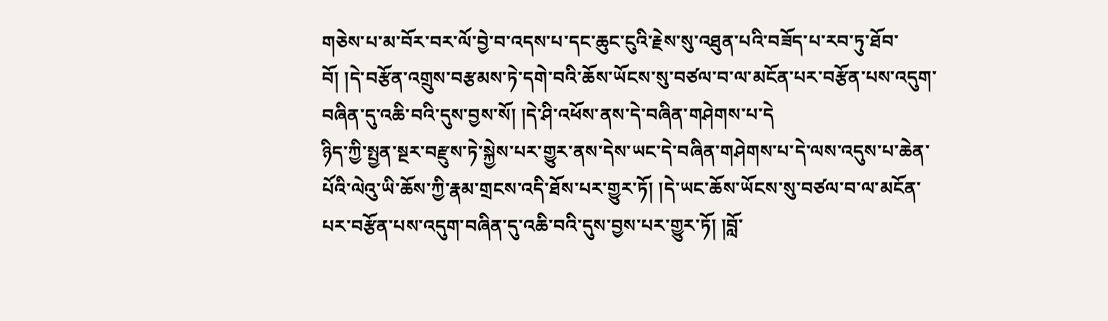གཅེས་པ་མ་བོར་བར་ལོ་བྱེ་བ་འདས་པ་དང་ཆུང་ངུའི་རྗེས་སུ་འཐུན་པའི་བཟོད་པ་རབ་ཏུ་ཐོབ་བོ། །དེ་བརྩོན་འགྲུས་བརྩམས་ཏེ་དགེ་བའི་ཆོས་ཡོངས་སུ་བཙལ་བ་ལ་མངོན་པར་བརྩོན་པས་འདུག་བཞིན་དུ་འཆི་བའི་དུས་བྱས་སོ། །དེ་ཤི་འཕོས་ནས་དེ་བཞིན་གཤེགས་པ་དེ
ཉིད་ཀྱི་སྤྱན་སྔར་བརྫུས་ཏེ་སྐྱེས་པར་གྱུར་ནས་དེས་ཡང་དེ་བཞིན་གཤེགས་པ་དེ་ལས་འདུས་པ་ཆེན་པོའི་ལེའུ་ཡི་ཆོས་ཀྱི་རྣམ་གྲངས་འདི་ཐོས་པར་གྱུར་ཏོ། །དེ་ཡང་ཆོས་ཡོངས་སུ་བཙལ་བ་ལ་མངོན་པར་བརྩོན་པས་འདུག་བཞིན་དུ་འཆི་བའི་དུས་བྱས་པར་གྱུར་ཏོ། །བློ་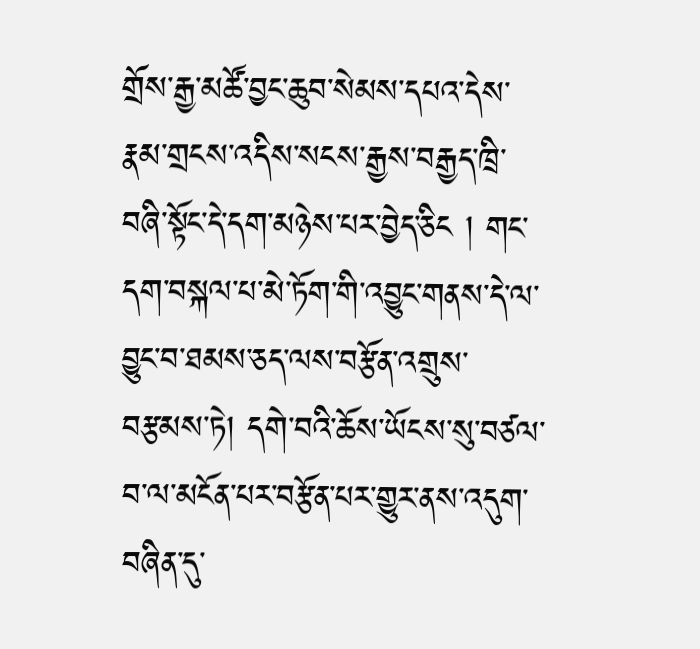གྲོས་རྒྱ་མཚོ་བྱང་ཆུབ་སེམས་དཔའ་དེས་རྣམ་གྲངས་འདིས་སངས་རྒྱས་བརྒྱད་ཁྲི་བཞི་སྟོང་དེ་དག་མཉེས་པར་བྱེད་ཅིང ། གང་དག་བསྐལ་པ་མེ་ཏོག་གི་འབྱུང་གནས་དེ་ལ་བྱུང་བ་ཐམས་ཅད་ལས་བརྩོན་འགྲུས་བརྩམས་ཏེ། དགེ་བའི་ཆོས་ཡོངས་སུ་བཙལ་བ་ལ་མངོན་པར་བརྩོན་པར་གྱུར་ནས་འདུག་བཞིན་དུ་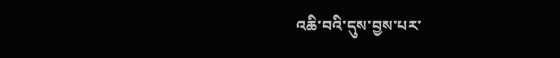འཆི་བའི་དུས་བྱས་པར་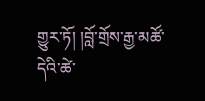གྱུར་ཏོ། །བློ་གྲོས་རྒྱ་མཚོ་དེའི་ཚེ་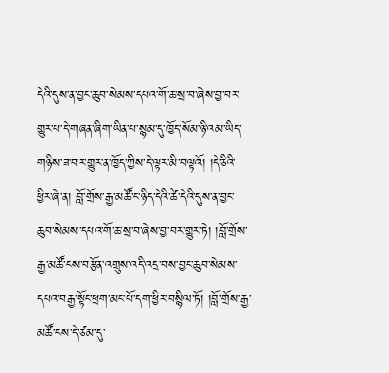དེའི་དུས་ན་བྱང་ཆུབ་སེམས་དཔའ་གོ་ཆ་སྲ་བ་ཞེས་བྱ་བར་གྱུར་པ་དེ་གཞན་ཞིག་ཡིན་པ་སྙམ་དུ་ཁྱོད་སོམ་ཉི་འམ་ཡིད་གཉིས་ཟ་བར་གྱུར་ན་ཁྱོད་ཀྱིས་དེ་ལྟར་མི་བལྟའོ། །དེ་ཅིའི་ཕྱིར་ཞེ་ན། བློ་གྲོས་རྒྱ་མཚོ་ང་ཉིད་དེའི་ཚེ་དེའི་དུས་ན་བྱང་ཆུབ་སེམས་དཔའ་གོ་ཆ་སྲ་བ་ཞེས་བྱ་བར་གྱུར་ཏེ། །བློ་གྲོས་རྒྱ་མཚོ་ངས་བརྩོན་འགྲུས་འདི་འདྲ་བས་བྱང་ཆུབ་སེམས་དཔའ་བརྒྱ་སྟོང་ཕྲག་མང་པོ་དག་ཕྱིར་བསྙིལ་ཏོ། །བློ་གྲོས་རྒྱ་མཚོ་ངས་དེ་ཙམ་དུ་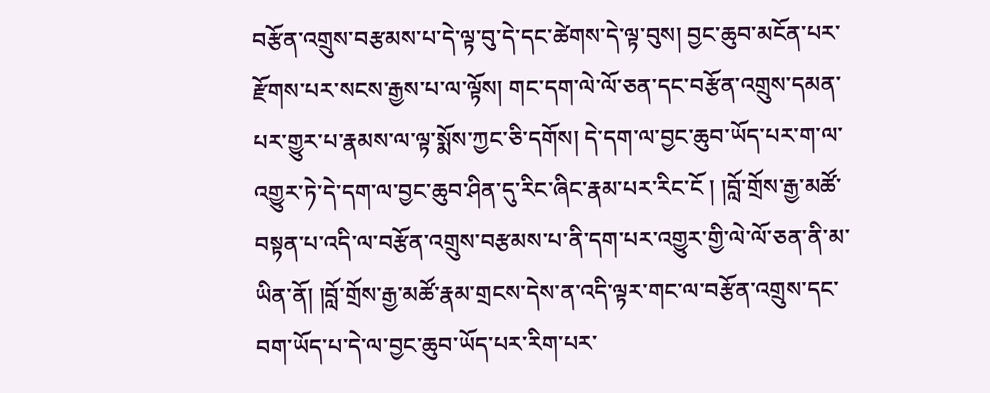བརྩོན་འགྲུས་བརྩམས་པ་དེ་ལྟ་བུ་དེ་དང་ཚེགས་དེ་ལྟ་བུས། བྱང་ཆུབ་མངོན་པར་རྫོགས་པར་སངས་རྒྱས་པ་ལ་ལྟོས། གང་དག་ལེ་ལོ་ཅན་དང་བརྩོན་འགྲུས་དམན་པར་གྱུར་པ་རྣམས་ལ་ལྟ་སྨོས་ཀྱང་ཅི་དགོས། དེ་དག་ལ་བྱང་ཆུབ་ཡོད་པར་ག་ལ་འགྱུར་ཏེ་དེ་དག་ལ་བྱང་ཆུབ་ཤིན་དུ་རིང་ཞིང་རྣམ་པར་རིང་ངོ ། །བློ་གྲོས་རྒྱ་མཚོ་བསྟན་པ་འདི་ལ་བརྩོན་འགྲུས་བརྩམས་པ་ནི་དག་པར་འགྱུར་གྱི་ལེ་ལོ་ཅན་ནི་མ་ཡིན་ནོ། །བློ་གྲོས་རྒྱ་མཚོ་རྣམ་གྲངས་དེས་ན་འདི་ལྟར་གང་ལ་བརྩོན་འགྲུས་དང་བག་ཡོད་པ་དེ་ལ་བྱང་ཆུབ་ཡོད་པར་རིག་པར་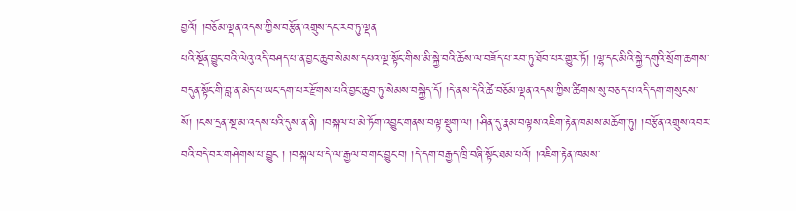བྱའོ། །བཅོམ་ལྡན་འདས་ཀྱིས་བརྩོན་འགྲུས་དང་རབ་ཏུ་ལྡན
པའི་སྔོན་བྱུང་བའི་ལེའུ་འདི་བཤད་པ་ན་བྱང་ཆུབ་སེམས་དཔའ་ལྔ་སྟོང་གིས་མི་སྐྱེ་བའི་ཆོས་ལ་བཟོད་པ་རབ་ཏུ་ཐོབ་པར་གྱུར་ཏོ། །ལྷ་དང་མིའི་སྐྱེ་དགུའི་སྲོག་ཆགས་བདུན་སྟོང་གི་བླ་ན་མེད་པ་ཡང་དག་པར་རྫོགས་པའི་བྱང་ཆུབ་ཏུ་སེམས་བསྐྱེད་དོ། །དེ་ནས་དེའི་ཚེ་བཅོམ་ལྡན་འདས་ཀྱིས་ཚིགས་སུ་བཅད་པ་འདི་དག་གསུངས་སོ། །ངས་དྲན་སྔ་མ་འདས་པའི་དུས་ན་ནི། །བསྐལ་པ་མེ་ཏོག་འབྱུང་གནས་བལྟ་སྡུག་ལ། །ཤིན་དུ་རྣམ་བལྟས་འཇིག་རྟེན་ཁམས་མཆོག་ཏུ། །བརྩོན་འགྲུས་འབར་བའི་བདེ་བར་གཤེགས་པ་བྱུང ། །བསྐལ་པ་དེ་ལ་རྒྱལ་བ་གང་བྱུང་བ། །དེ་དག་བརྒྱད་ཁྲི་བཞི་སྟོང་ཐམ་པའོ། །འཇིག་རྟེན་ཁམས་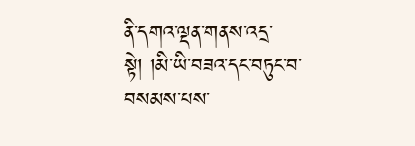ནི་དགའ་ལྡན་གནས་འདྲ་སྟེ། །མི་ཡི་བཟའ་དང་བཏུང་བ་བསམས་པས་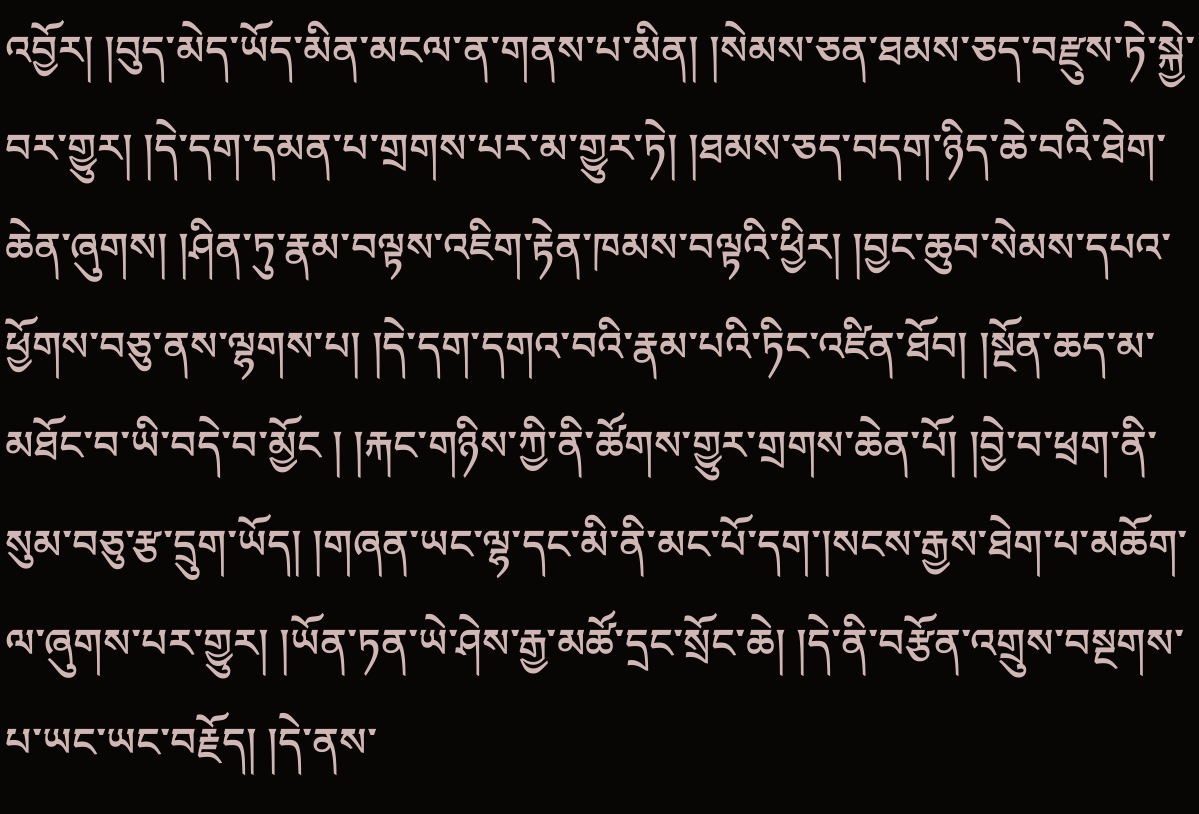འབྱོར། །བུད་མེད་ཡོད་མིན་མངལ་ན་གནས་པ་མིན། །སེམས་ཅན་ཐམས་ཅད་བརྫུས་ཏེ་སྐྱེ་བར་གྱུར། །དེ་དག་དམན་པ་གྲགས་པར་མ་གྱུར་ཏེ། །ཐམས་ཅད་བདག་ཉིད་ཆེ་བའི་ཐེག་ཆེན་ཞུགས། །ཤིན་ཏུ་རྣམ་བལྟས་འཇིག་རྟེན་ཁམས་བལྟའི་ཕྱིར། །བྱང་ཆུབ་སེམས་དཔའ་ཕྱོགས་བཅུ་ནས་ལྷགས་པ། །དེ་དག་དགའ་བའི་རྣམ་པའི་ཏིང་འཛིན་ཐོབ། །སྔོན་ཆད་མ་མཐོང་བ་ཡི་བདེ་བ་མྱོང ། །རྐང་གཉིས་ཀྱི་ནི་ཚོགས་གྱུར་གྲགས་ཆེན་པོ། །བྱེ་བ་ཕྲག་ནི་སུམ་བཅུ་རྩ་དྲུག་ཡོད། །གཞན་ཡང་ལྷ་དང་མི་ནི་མང་པོ་དག་།སངས་རྒྱས་ཐེག་པ་མཆོག་ལ་ཞུགས་པར་གྱུར། །ཡོན་ཏན་ཡེ་ཤེས་རྒྱ་མཚོ་དྲང་སྲོང་ཆེ། །དེ་ནི་བརྩོན་འགྲུས་བསྔགས་པ་ཡང་ཡང་བརྗོད། །དེ་ནས་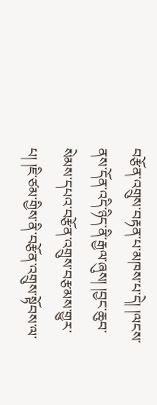བརྩོན་འགྲུས་བརྟན་པ་མཁས་པ་དེ། །ལངས་ནས་དོན་འདི་ཉིད་ནི་རྒྱལ་ཞུས། །བྱང་ཆུབ་སེམས་དཔའ་བརྩོན་འགྲུས་བརྩམས་གྱུར་པ། །ཇི་ཙམ་གྱིས་ནི་བརྩོན་འགྲུས་སྟོབས་ལ་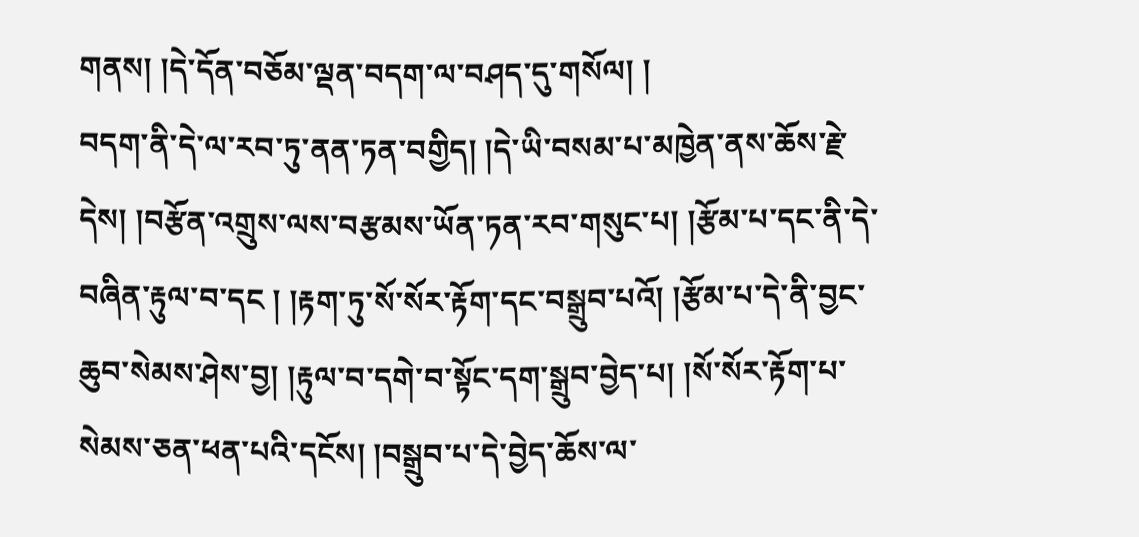གནས། །དེ་དོན་བཅོམ་ལྡན་བདག་ལ་བཤད་དུ་གསོལ། །
བདག་ནི་དེ་ལ་རབ་ཏུ་ནན་ཏན་བགྱིད། །དེ་ཡི་བསམ་པ་མཁྱེན་ནས་ཆོས་རྗེ་དེས། །བརྩོན་འགྲུས་ལས་བརྩམས་ཡོན་ཏན་རབ་གསུང་པ། །རྩོམ་པ་དང་ནི་དེ་བཞིན་རྟུལ་བ་དང ། །རྟག་ཏུ་སོ་སོར་རྟོག་དང་བསྒྲུབ་པའོ། །རྩོམ་པ་དེ་ནི་བྱང་ཆུབ་སེམས་ཤེས་བྱ། །རྟུལ་བ་དགེ་བ་སྟོང་དག་སྒྲུབ་བྱེད་པ། །སོ་སོར་རྟོག་པ་སེམས་ཅན་ཕན་པའི་དངོས། །བསྒྲུབ་པ་དེ་བྱེད་ཆོས་ལ་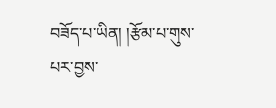བཟོད་པ་ཡིན། །རྩོམ་པ་གུས་པར་བྱས་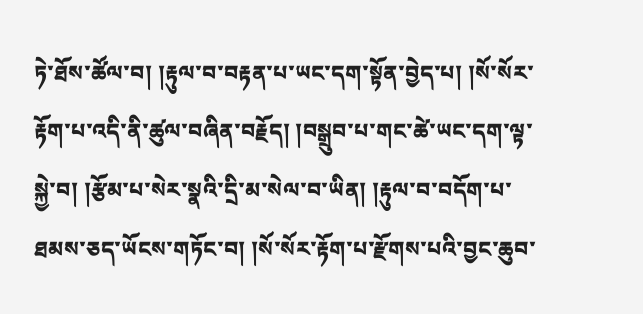ཏེ་ཐོས་ཚོལ་བ། །རྟུལ་བ་བརྟན་པ་ཡང་དག་སྟོན་བྱེད་པ། །སོ་སོར་རྟོག་པ་འདི་ནི་ཚུལ་བཞིན་བརྗོད། །བསྒྲུབ་པ་གང་ཚེ་ཡང་དག་ལྟ་སྐྱེ་བ། །རྩོམ་པ་སེར་སྣའི་དྲི་མ་སེལ་བ་ཡིན། །རྟུལ་བ་བདོག་པ་ཐམས་ཅད་ཡོངས་གཏོང་བ། །སོ་སོར་རྟོག་པ་རྫོགས་པའི་བྱང་ཆུབ་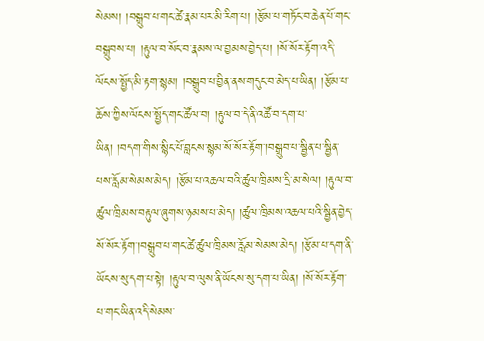སེམས། །བསྒྲུབ་པ་གང་ཚེ་རྣམ་པར་མི་རིག་པ། །རྩོམ་པ་གཏོང་བ་ཆེན་པོ་གང་བསྒྲུབས་པ། །རྟུལ་བ་སོང་བ་རྣམས་ལ་བྱམས་བྱེད་པ། །སོ་སོར་རྟོག་འདི་ལོངས་སྤྱོད་མི་རྟག་སྙམ། །བསྒྲུབ་པ་བྱིན་ནས་གདུང་བ་མེད་པ་ཡིན། །རྩོམ་པ་ཆོས་ཀྱིས་ལོངས་སྤྱོད་གང་ཚོལ་བ། །རྟུལ་བ་དེ་ནི་འཚོ་བ་དག་པ་ཡིན། །བདག་གིས་སྙིང་པོ་བླངས་སྙམ་སོ་སོར་རྟོག་།བསྒྲུབ་པ་སྦྱིན་པ་སྦྱིན་པས་རློམ་སེམས་མེད། །རྩོམ་པ་འཆལ་བའི་ཚུལ་ཁྲིམས་དྲི་མ་སེལ། །རྟུལ་བ་ཚུལ་ཁྲིམས་བརྟུལ་ཞུགས་ཉམས་པ་མེད། །ཚུལ་ཁྲིམས་འཆལ་པའི་སྦྱིན་བྱེད་སོ་སོར་རྟོག་།བསྒྲུབ་པ་གང་ཚེ་ཚུལ་ཁྲིམས་རློམ་སེམས་མེད། །རྩོམ་པ་དག་ནི་ཡོངས་སུ་དག་པ་སྟེ། །རྟུལ་བ་ལུས་ནི་ཡོངས་སུ་དག་པ་ཡིན། །སོ་སོར་རྟོག་པ་གང་ཡིན་འདི་སེམས་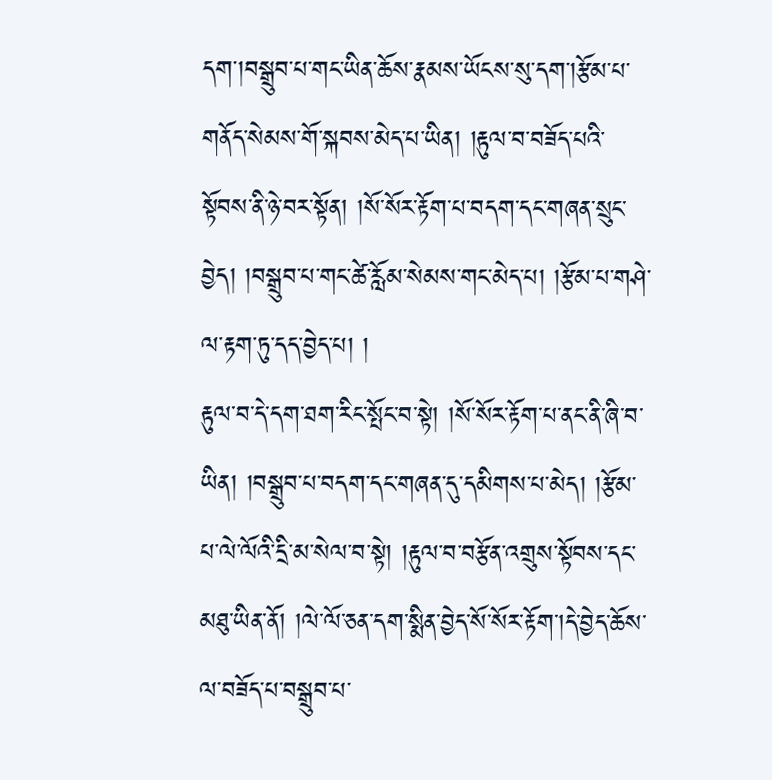དག་།བསྒྲུབ་པ་གང་ཡིན་ཆོས་རྣམས་ཡོངས་སུ་དག་།རྩོམ་པ་གནོད་སེམས་གོ་སྐབས་མེད་པ་ཡིན། །རྟུལ་བ་བཟོད་པའི་སྟོབས་ནི་ཉེ་བར་སྟོན། །སོ་སོར་རྟོག་པ་བདག་དང་གཞན་སྲུང་བྱེད། །བསྒྲུབ་པ་གང་ཚེ་རློམ་སེམས་གང་མེད་པ། །རྩོམ་པ་གཤེ་ལ་རྟག་ཏུ་དད་བྱེད་པ། །
རྟུལ་བ་དེ་དག་ཐག་རིང་སྤོང་བ་སྟེ། །སོ་སོར་རྟོག་པ་ནང་ནི་ཞི་བ་ཡིན། །བསྒྲུབ་པ་བདག་དང་གཞན་དུ་དམིགས་པ་མེད། །རྩོམ་པ་ལེ་ལོའི་དྲི་མ་སེལ་བ་སྟེ། །རྟུལ་བ་བརྩོན་འགྲུས་སྟོབས་དང་མཐུ་ཡིན་ནོ། །ལེ་ལོ་ཅན་དག་སྨིན་བྱེད་སོ་སོར་རྟོག་།དེ་བྱེད་ཆོས་ལ་བཟོད་པ་བསྒྲུབ་པ་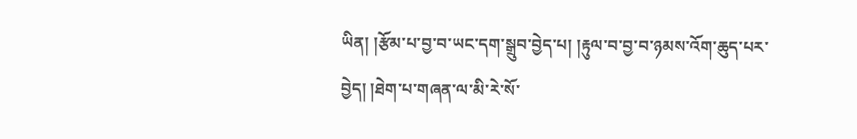ཡིན། །རྩོམ་པ་བྱ་བ་ཡང་དག་སྒྲུབ་བྱེད་པ། །རྟུལ་བ་བྱ་བ་ཉམས་འོག་ཆུད་པར་བྱེད། །ཐེག་པ་གཞན་ལ་མི་རེ་སོ་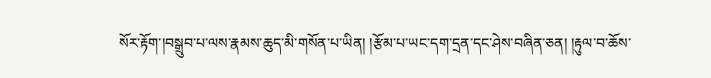སོར་རྟོག་།བསྒྲུབ་པ་ལས་རྣམས་ཆུད་མི་གསོན་པ་ཡིན། །རྩོམ་པ་ཡང་དག་དྲན་དང་ཤེས་བཞིན་ཅན། །རྟུལ་བ་ཆོས་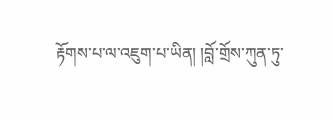རྟོགས་པ་ལ་འཇུག་པ་ཡིན། །བློ་གྲོས་ཀུན་ཏུ་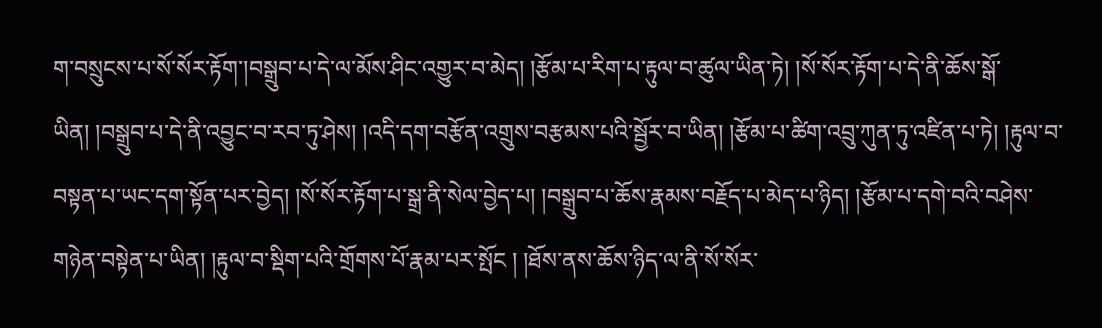ག་བསྲུངས་པ་སོ་སོར་རྟོག་།བསྒྲུབ་པ་དེ་ལ་མོས་ཤིང་འགྱུར་བ་མེད། །རྩོམ་པ་རིག་པ་རྟུལ་བ་ཚུལ་ཡིན་ཏེ། །སོ་སོར་རྟོག་པ་དེ་ནི་ཆོས་སྒོ་ཡིན། །བསྒྲུབ་པ་དེ་ནི་འབྱུང་བ་རབ་ཏུ་ཤེས། །འདི་དག་བརྩོན་འགྲུས་བརྩམས་པའི་སྦྱོར་བ་ཡིན། །རྩོམ་པ་ཚིག་འབྲུ་ཀུན་ཏུ་འཛིན་པ་ཏེ། །རྟུལ་བ་བསྟན་པ་ཡང་དག་སྟོན་པར་བྱེད། །སོ་སོར་རྟོག་པ་སྒྲ་ནི་སེལ་བྱེད་པ། །བསྒྲུབ་པ་ཆོས་རྣམས་བརྗོད་པ་མེད་པ་ཉིད། །རྩོམ་པ་དགེ་བའི་བཤེས་གཉེན་བསྟེན་པ་ཡིན། །རྟུལ་བ་སྡིག་པའི་གྲོགས་པོ་རྣམ་པར་སྤོང ། །ཐོས་ནས་ཆོས་ཉིད་ལ་ནི་སོ་སོར་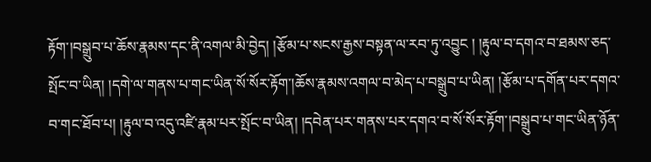རྟོག་།བསྒྲུབ་པ་ཆོས་རྣམས་དང་ནི་འགལ་མི་བྱེད། །རྩོམ་པ་སངས་རྒྱས་བསྟན་ལ་རབ་ཏུ་འབྱུང ། །རྟུལ་བ་དགའ་བ་ཐམས་ཅད་སྤོང་བ་ཡིན། །དགེ་ལ་གནས་པ་གང་ཡིན་སོ་སོར་རྟོག་།ཆོས་རྣམས་འགལ་བ་མེད་པ་བསྒྲུབ་པ་ཡིན། །རྩོམ་པ་དགོན་པར་དགའ་བ་གང་ཐོབ་པ། །རྟུལ་བ་འདུ་འཛི་རྣམ་པར་སྤོང་བ་ཡིན། །དབེན་པར་གནས་པར་དགའ་བ་སོ་སོར་རྟོག་།བསྒྲུབ་པ་གང་ཡིན་ཉོན་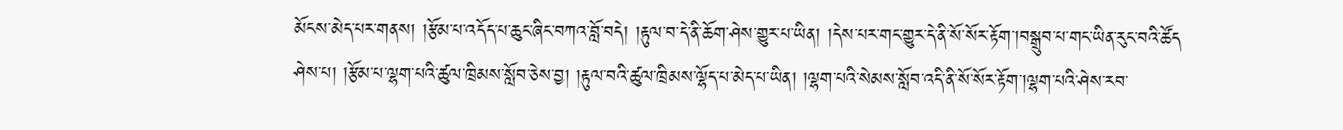མོངས་མེད་པར་གནས། །རྩོམ་པ་འདོད་པ་ཆུང་ཞིང་བཀའ་བློ་བདེ། །རྟུལ་བ་དེ་ནི་ཆོག་ཤེས་གྱུར་པ་ཡིན། །དེས་པར་གང་གྱུར་དེ་ནི་སོ་སོར་རྟོག་།བསྒྲུབ་པ་གང་ཡིན་རུང་བའི་ཚོད
ཤེས་པ། །རྩོམ་པ་ལྷག་པའི་ཚུལ་ཁྲིམས་སློབ་ཅེས་བྱ། །རྟུལ་བའི་ཚུལ་ཁྲིམས་ལྷོད་པ་མེད་པ་ཡིན། །ལྷག་པའི་སེམས་སློབ་འདི་ནི་སོ་སོར་རྟོག་།ལྷག་པའི་ཤེས་རབ་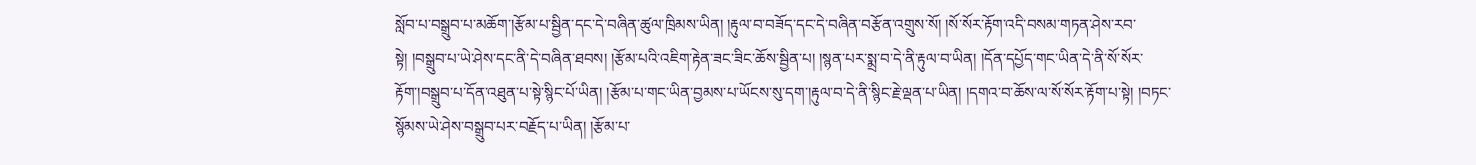སློབ་པ་བསྒྲུབ་པ་མཆོག་།རྩོམ་པ་སྦྱིན་དང་དེ་བཞིན་ཚུལ་ཁྲིམས་ཡིན། །རྟུལ་བ་བཟོད་དང་དེ་བཞིན་བརྩོན་འགྲུས་སོ། །སོ་སོར་རྟོག་འདི་བསམ་གཏན་ཤེས་རབ་སྟེ། །བསྒྲུབ་པ་ཡེ་ཤེས་དང་ནི་དེ་བཞིན་ཐབས། །རྩོམ་པའི་འཇིག་རྟེན་ཟང་ཟིང་ཆོས་སྦྱིན་པ། །སྙན་པར་སྨྲ་བ་དེ་ནི་རྟུལ་བ་ཡིན། །དོན་དཔྱོད་གང་ཡིན་དེ་ནི་སོ་སོར་རྟོག་།བསྒྲུབ་པ་དོན་འཐུན་པ་སྟེ་སྙིང་པོ་ཡིན། །རྩོམ་པ་གང་ཡིན་བྱམས་པ་ཡོངས་སུ་དག་།རྟུལ་བ་དེ་ནི་སྙིང་རྗེ་ལྡན་པ་ཡིན། །དགའ་བ་ཆོས་ལ་སོ་སོར་རྟོག་པ་སྟེ། །བཏང་སྙོམས་ཡེ་ཤེས་བསྒྲུབ་པར་བརྗོད་པ་ཡིན། །རྩོམ་པ་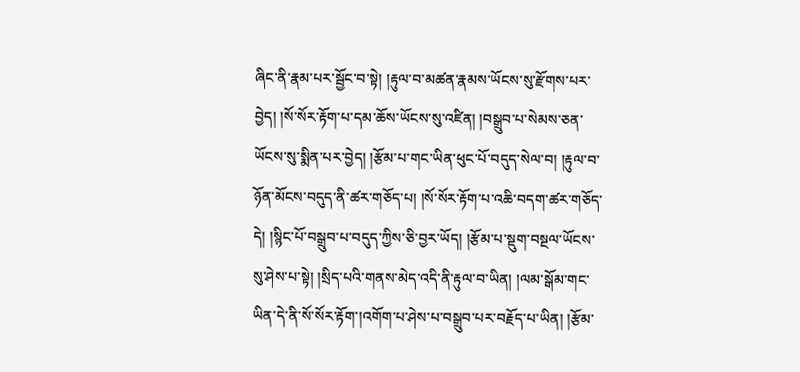ཞིང་ནི་རྣམ་པར་སྦྱོང་བ་སྟེ། །རྟུལ་བ་མཚན་རྣམས་ཡོངས་སུ་རྫོགས་པར་བྱེད། །སོ་སོར་རྟོག་པ་དམ་ཆོས་ཡོངས་སུ་འཛིན། །བསྒྲུབ་པ་སེམས་ཅན་ཡོངས་སུ་སྨིན་པར་བྱེད། །རྩོམ་པ་གང་ཡིན་ཕུང་པོ་བདུད་སེལ་བ། །རྟུལ་བ་ཉོན་མོངས་བདུད་ནི་ཚར་གཅོད་པ། །སོ་སོར་རྟོག་པ་འཆི་བདག་ཚར་གཅོད་དེ། །སྙིང་པོ་བསྒྲུབ་པ་བདུད་ཀྱིས་ཅི་བྱར་ཡོད། །རྩོམ་པ་སྡུག་བསྔལ་ཡོངས་སུ་ཤེས་པ་སྟེ། །སྲིད་པའི་གནས་མེད་འདི་ནི་རྟུལ་བ་ཡིན། །ལམ་སྒོམ་གང་ཡིན་དེ་ནི་སོ་སོར་རྟོག་།འགོག་པ་ཤེས་པ་བསྒྲུབ་པར་བརྗོད་པ་ཡིན། །རྩོམ་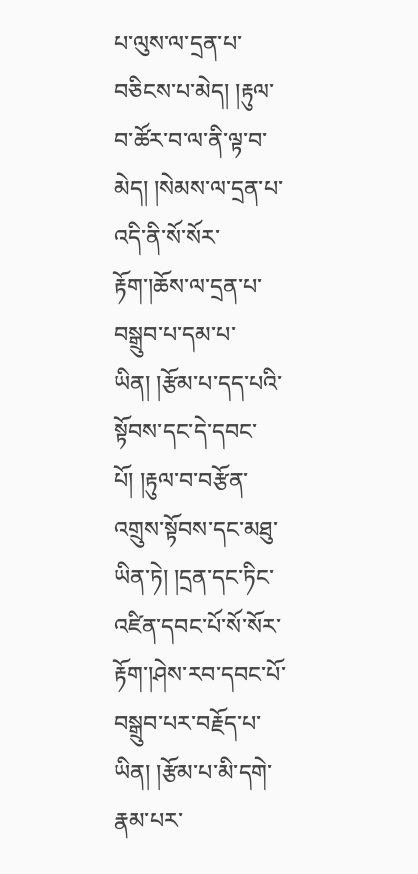པ་ལུས་ལ་དྲན་པ་བཅིངས་པ་མེད། །རྟུལ་བ་ཚོར་བ་ལ་ནི་ལྟ་བ་མེད། །སེམས་ལ་དྲན་པ་འདི་ནི་སོ་སོར་རྟོག་།ཆོས་ལ་དྲན་པ་བསྒྲུབ་པ་དམ་པ་ཡིན། །རྩོམ་པ་དད་པའི་སྟོབས་དང་དེ་དབང་པོ། །རྟུལ་བ་བརྩོན་འགྲུས་སྟོབས་དང་མཐུ་ཡིན་ཏེ། །དྲན་དང་ཏིང་འཛིན་དབང་པོ་སོ་སོར་རྟོག་།ཤེས་རབ་དབང་པོ་བསྒྲུབ་པར་བརྗོད་པ་ཡིན། །རྩོམ་པ་མི་དགེ་རྣམ་པར་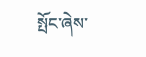སྤོང་ཞེས་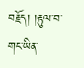བརྗོད། །རྟུལ་བ་གང་ཡིན་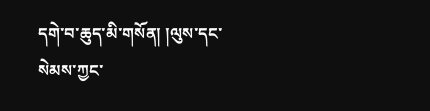དགེ་བ་ཆུད་མི་གསོན། །ལུས་དང་སེམས་ཀྱང་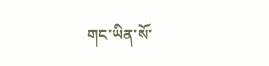གང་ཡིན་སོ་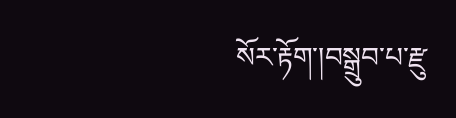སོར་རྟོག་།བསྒྲུབ་པ་རྫུ